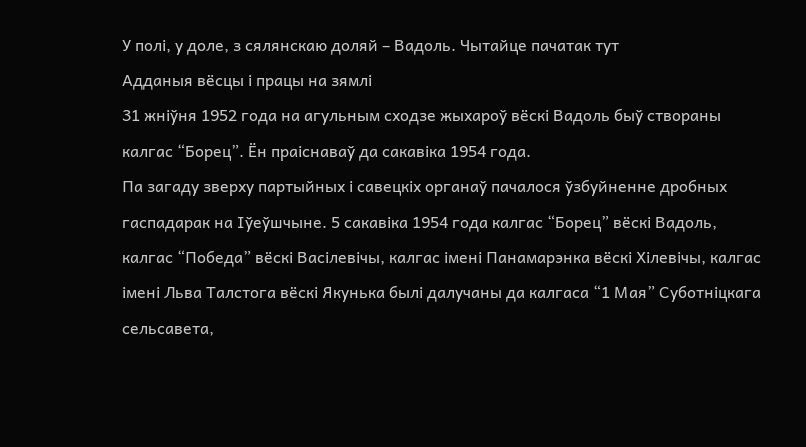У полі, у доле, з сялянскаю доляй – Вадоль. Чытайце пачатак тут
Адданыя вёсцы і працы на зямлі
31 жніўня 1952 года на агульным сходзе жыхароў вёскі Вадоль быў створаны калгас “Борец”. Ён праіснаваў да сакавіка 1954 года.
Па загаду зверху партыйных і савецкіх органаў пачалося ўзбуйненне дробных гаспадарак на Іўеўшчыне. 5 сакавіка 1954 года калгас “Борец” вёскі Вадоль, калгас “Победа” вёскі Васілевічы, калгас імені Панамарэнка вёскі Хілевічы, калгас імені Льва Талстога вёскі Якунька былі далучаны да калгаса “1 Мая” Суботніцкага сельсавета,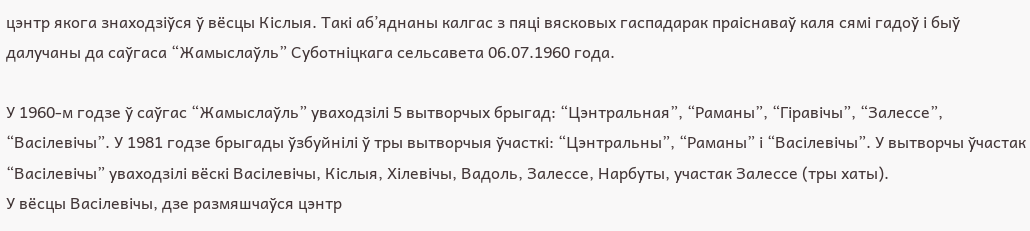цэнтр якога знаходзіўся ў вёсцы Кіслыя. Такі аб’яднаны калгас з пяці вясковых гаспадарак праіснаваў каля сямі гадоў і быў далучаны да саўгаса “Жамыслаўль” Суботніцкага сельсавета 06.07.1960 года.

У 1960-м годзе ў саўгас “Жамыслаўль” уваходзілі 5 вытворчых брыгад: “Цэнтральная”, “Раманы”, “Гіравічы”, “Залессе”, “Васілевічы”. У 1981 годзе брыгады ўзбуйнілі ў тры вытворчыя ўчасткі: “Цэнтральны”, “Раманы” і “Васілевічы”. У вытворчы ўчастак “Васілевічы” уваходзілі вёскі Васілевічы, Кіслыя, Хілевічы, Вадоль, Залессе, Нарбуты, участак Залессе (тры хаты).
У вёсцы Васілевічы, дзе размяшчаўся цэнтр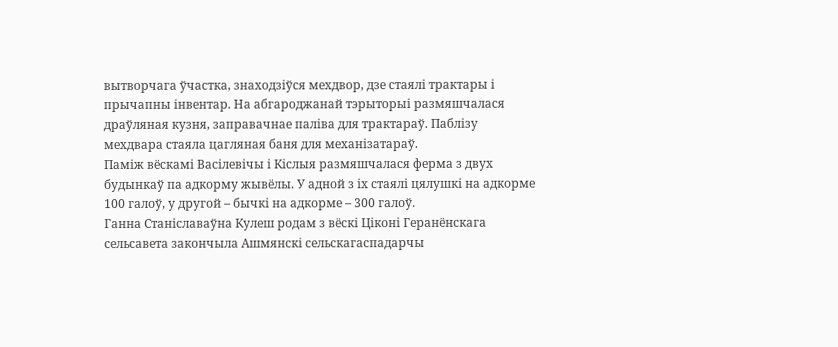вытворчага ўчастка, знаходзіўся мехдвор, дзе стаялі трактары і прычапны інвентар. На абгароджанай тэрыторыі размяшчалася драўляная кузня, заправачнае паліва для трактараў. Паблізу мехдвара стаяла цагляная баня для механізатараў.
Паміж вёскамі Васілевічы і Кіслыя размяшчалася ферма з двух будынкаў па адкорму жывёлы. У адной з іх стаялі цялушкі на адкорме 100 галоў, у другой – бычкі на адкорме – 300 галоў.
Ганна Станіславаўна Кулеш родам з вёскі Ціконі Геранёнскага сельсавета закончыла Ашмянскі сельскагаспадарчы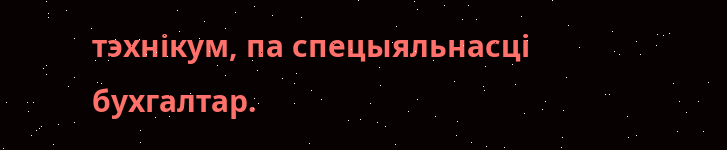тэхнікум, па спецыяльнасці бухгалтар.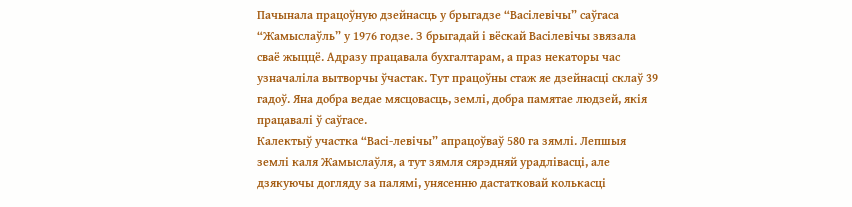Пачынала працоўную дзейнасць у брыгадзе “Васілевічы” саўгаса “Жамыслаўль” у 1976 годзе. З брыгадай і вёскай Васілевічы звязала сваё жыццё. Адразу працавала бухгалтарам, а праз некаторы час узначаліла вытворчы ўчастак. Тут працоўны стаж яе дзейнасці склаў 39 гадоў. Яна добра ведае мясцовасць, землі, добра памятае людзей, якія працавалі ў саўгасе.
Калектыў участка “Васі-левічы” апрацоўваў 580 га зямлі. Лепшыя землі каля Жамыслаўля, а тут зямля сярэдняй урадлівасці, але дзякуючы догляду за палямі, унясенню дастатковай колькасці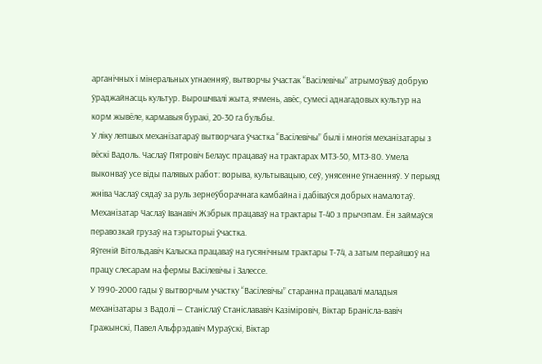арганічных і мінеральных угнаенняў, вытворчы ўчастак “Васілевічы” атрымоўваў добрую ўраджайнасць культур. Вырошчвалі жыта, ячмень, авёс, сумесі аднагадовых культур на корм жывёле, кармавыя буракі, 20-30 га бульбы.
У ліку лепшых механізатараў вытворчага ўчастка “Васілевічы” былі і многія механізатары з вёскі Вадоль. Часлаў Пятровіч Белаус працаваў на трактарах МТЗ-50, МТЗ-80. Умела выконваў усе віды палявых работ: ворыва, культывацыю, сеў, унясенне ўгнаенняў. У перыяд жніва Часлаў сядаў за руль зернеўборачнага камбайна і дабіваўся добрых намалотаў.
Механізатар Часлаў Іванавіч Жэбрык працаваў на трактары Т-40 з прычэпам. Ён займаўся перавозкай грузаў на тэрыторыі ўчастка.
Яўгеній Вітольдавіч Калыска працаваў на гусянічным трактары Т-74, а затым перайшоў на працу слесарам на фермы Васілевічы і Залессе.
У 1990-2000 гады ў вытворчым участку “Васілевічы” старанна працавалі маладыя механізатары з Вадолі — Станіслаў Станіслававіч Казіміровіч, Віктар Бранісла-вавіч Гражынскі, Павел Альфрэдавіч Мураўскі, Віктар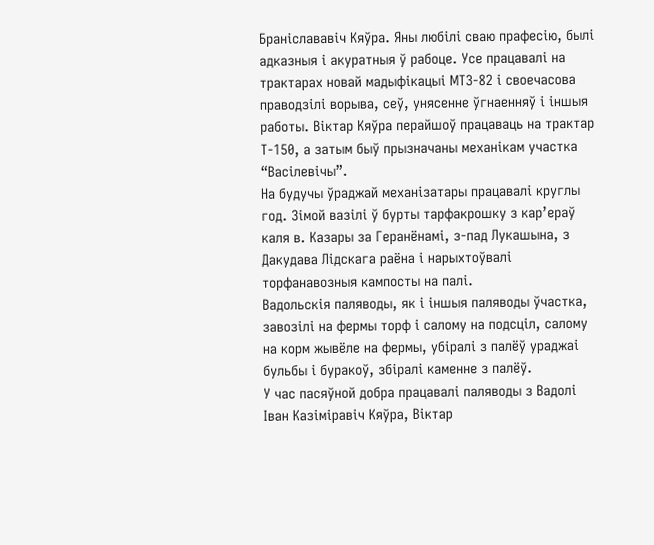Браніслававіч Кяўра. Яны любілі сваю прафесію, былі адказныя і акуратныя ў рабоце. Усе працавалі на трактарах новай мадыфікацыі МТЗ-82 і своечасова праводзілі ворыва, сеў, унясенне ўгнаенняў і іншыя работы. Віктар Кяўра перайшоў працаваць на трактар Т-150, а затым быў прызначаны механікам участка “Васілевічы”.
На будучы ўраджай механізатары працавалі круглы год. Зімой вазілі ў бурты тарфакрошку з кар’ераў каля в. Казары за Геранёнамі, з-пад Лукашына, з Дакудава Лідскага раёна і нарыхтоўвалі торфанавозныя кампосты на палі.
Вадольскія паляводы, як і іншыя паляводы ўчастка, завозілі на фермы торф і салому на подсціл, салому на корм жывёле на фермы, убіралі з палёў ураджаі бульбы і буракоў, збіралі каменне з палёў.
У час пасяўной добра працавалі паляводы з Вадолі Іван Казіміравіч Кяўра, Віктар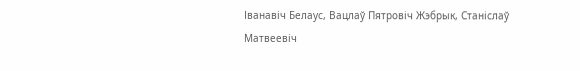Іванавіч Белаус, Вацлаў Пятровіч Жэбрык, Станіслаў Матвеевіч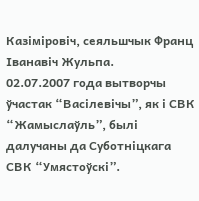Казіміровіч, сеяльшчык Франц Іванавіч Жульпа.
02.07.2007 года вытворчы ўчастак “Васілевічы”, як і СВК “Жамыслаўль”, былі далучаны да Суботніцкага СВК “Умястоўскі”.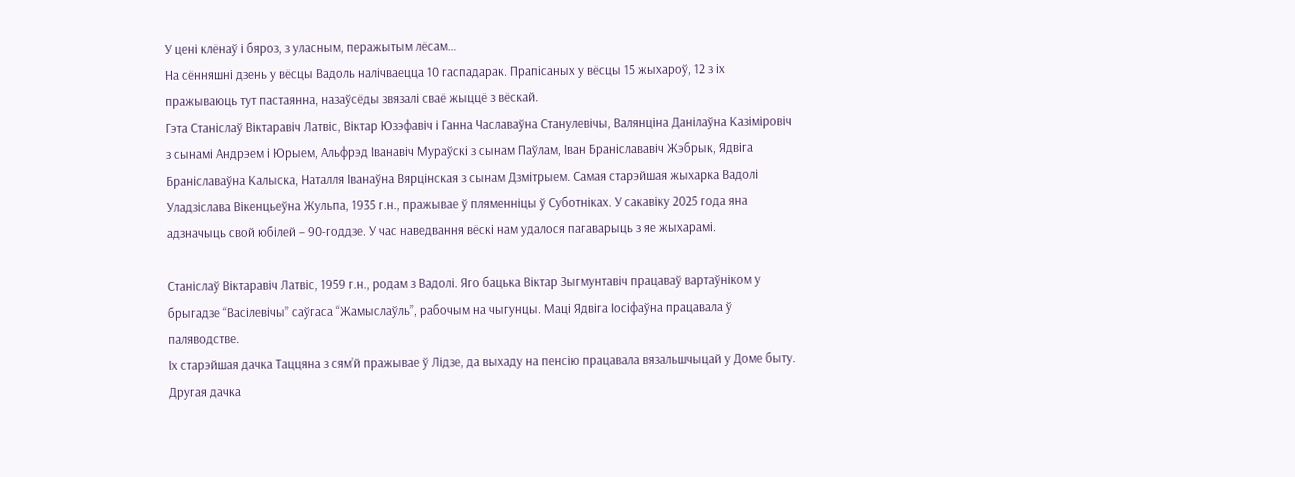У цені клёнаў і бяроз, з уласным, перажытым лёсам…
На сённяшні дзень у вёсцы Вадоль налічваецца 10 гаспадарак. Прапісаных у вёсцы 15 жыхароў, 12 з іх пражываюць тут пастаянна, назаўсёды звязалі сваё жыццё з вёскай.
Гэта Станіслаў Віктаравіч Латвіс, Віктар Юзэфавіч і Ганна Чаславаўна Станулевічы, Валянціна Данілаўна Казіміровіч з сынамі Андрэем і Юрыем, Альфрэд Іванавіч Мураўскі з сынам Паўлам, Іван Браніслававіч Жэбрык, Ядвіга Браніславаўна Калыска, Наталля Іванаўна Вярцінская з сынам Дзмітрыем. Самая старэйшая жыхарка Вадолі Уладзіслава Вікенцьеўна Жульпа, 1935 г.н., пражывае ў пляменніцы ў Суботніках. У сакавіку 2025 года яна адзначыць свой юбілей – 90-годдзе. У час наведвання вёскі нам удалося пагаварыць з яе жыхарамі.

Станіслаў Віктаравіч Латвіс, 1959 г.н., родам з Вадолі. Яго бацька Віктар Зыгмунтавіч працаваў вартаўніком у брыгадзе “Васілевічы” саўгаса “Жамыслаўль”, рабочым на чыгунцы. Маці Ядвіга Іосіфаўна працавала ў паляводстве.
Іх старэйшая дачка Таццяна з сям’й пражывае ў Лідзе, да выхаду на пенсію працавала вязальшчыцай у Доме быту. Другая дачка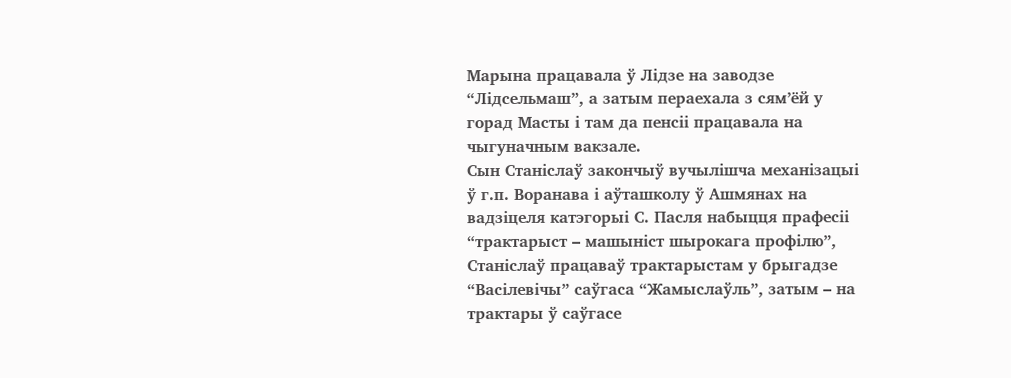Марына працавала ў Лідзе на заводзе “Лідсельмаш”, а затым пераехала з сям’ёй у горад Масты і там да пенсіі працавала на чыгуначным вакзале.
Сын Станіслаў закончыў вучылішча механізацыі ў г.п. Воранава і аўташколу ў Ашмянах на вадзіцеля катэгорыі С. Пасля набыцця прафесіі “трактарыст – машыніст шырокага профілю”, Станіслаў працаваў трактарыстам у брыгадзе “Васілевічы” саўгаса “Жамыслаўль”, затым – на трактары ў саўгасе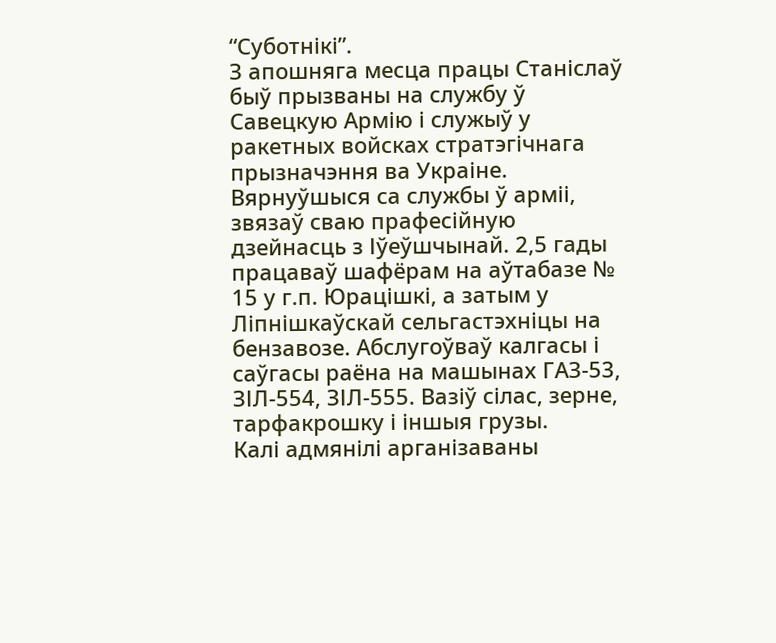“Суботнікі”.
З апошняга месца працы Станіслаў быў прызваны на службу ў Савецкую Армію і служыў у ракетных войсках стратэгічнага прызначэння ва Украіне. Вярнуўшыся са службы ў арміі, звязаў сваю прафесійную дзейнасць з Іўеўшчынай. 2,5 гады працаваў шафёрам на аўтабазе № 15 у г.п. Юрацішкі, а затым у Ліпнішкаўскай сельгастэхніцы на бензавозе. Абслугоўваў калгасы і саўгасы раёна на машынах ГАЗ-53, ЗІЛ-554, ЗІЛ-555. Вазіў сілас, зерне, тарфакрошку і іншыя грузы.
Калі адмянілі арганізаваны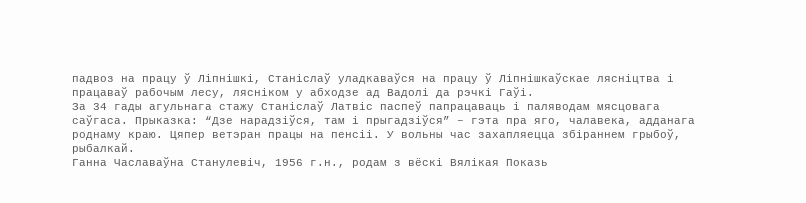падвоз на працу ў Ліпнішкі, Станіслаў уладкаваўся на працу ў Ліпнішкаўскае лясніцтва і працаваў рабочым лесу, лясніком у абходзе ад Вадолі да рэчкі Гаўі.
За 34 гады агульнага стажу Станіслаў Латвіс паспеў папрацаваць і паляводам мясцовага саўгаса. Прыказка: “Дзе нарадзіўся, там і прыгадзіўся” – гэта пра яго, чалавека, адданага роднаму краю. Цяпер ветэран працы на пенсіі. У вольны час захапляецца збіраннем грыбоў, рыбалкай.
Ганна Чаславаўна Станулевіч, 1956 г.н., родам з вёскі Вялікая Показь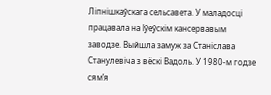Ліпнішкаўскага сельсавета. У маладосці працавала на Іўеўскім кансервавым заводзе. Выйшла замуж за Станіслава Станулевіча з вёскі Вадоль. У 1980-м годзе сям’я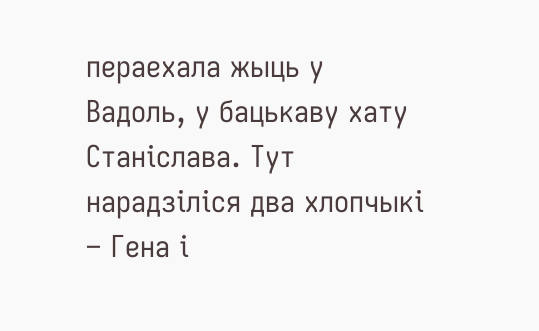пераехала жыць у Вадоль, у бацькаву хату Станіслава. Тут нарадзіліся два хлопчыкі – Гена і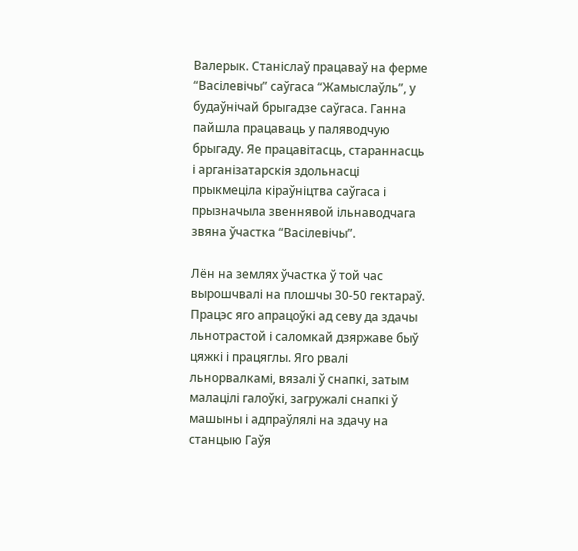Валерык. Станіслаў працаваў на ферме “Васілевічы” саўгаса “Жамыслаўль”, у будаўнічай брыгадзе саўгаса. Ганна пайшла працаваць у паляводчую брыгаду. Яе працавітасць, стараннасць і арганізатарскія здольнасці прыкмеціла кіраўніцтва саўгаса і прызначыла звеннявой ільнаводчага звяна ўчастка “Васілевічы”.

Лён на землях ўчастка ў той час вырошчвалі на плошчы 30-50 гектараў. Працэс яго апрацоўкі ад севу да здачы льнотрастой і саломкай дзяржаве быў цяжкі і працяглы. Яго рвалі льнорвалкамі, вязалі ў снапкі, затым малацілі галоўкі, загружалі снапкі ў машыны і адпраўлялі на здачу на станцыю Гаўя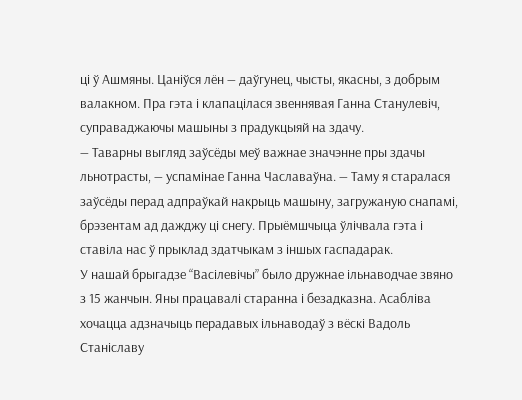ці ў Ашмяны. Цаніўся лён — даўгунец, чысты, якасны, з добрым валакном. Пра гэта і клапацілася звеннявая Ганна Станулевіч, суправаджаючы машыны з прадукцыяй на здачу.
— Таварны выгляд заўсёды меў важнае значэнне пры здачы льнотрасты, — успамінае Ганна Чаславаўна. — Таму я старалася заўсёды перад адпраўкай накрыць машыну, загружаную снапамі, брэзентам ад дажджу ці снегу. Прыёмшчыца ўлічвала гэта і ставіла нас ў прыклад здатчыкам з іншых гаспадарак.
У нашай брыгадзе “Васілевічы” было дружнае ільнаводчае звяно з 15 жанчын. Яны працавалі старанна і безадказна. Асабліва хочацца адзначыць перадавых ільнаводаў з вёскі Вадоль Станіславу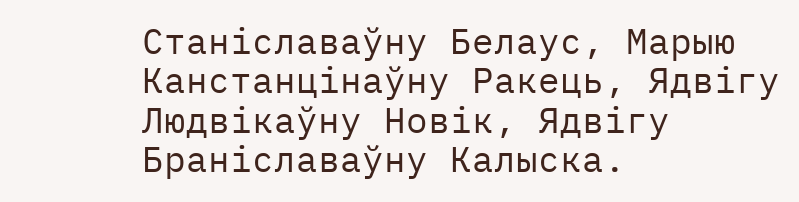Станіславаўну Белаус, Марыю Канстанцінаўну Ракець, Ядвігу Людвікаўну Новік, Ядвігу Браніславаўну Калыска.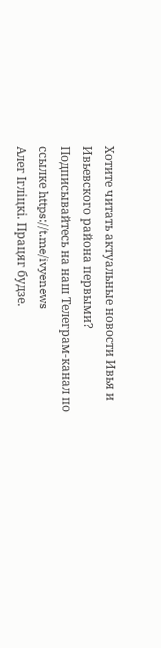Хотите читать актуальные новости Ивья и Ивьевского района первыми? Подписывайтесь на наш Телеграм-канал по ссылке https://t.me/ivyenews
Алег Ігліцкі. Працяг будзе.